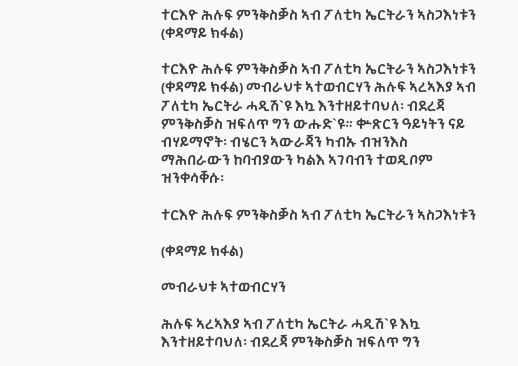ተርእዮ ሕሉፍ ምንቅስቓስ ኣብ ፖለቲካ ኤርትራን ኣስጋእነቱን (ቀዳማይ ክፋል)

ተርእዮ ሕሉፍ ምንቅስቓስ ኣብ ፖለቲካ ኤርትራን ኣስጋእነቱን (ቀዳማይ ክፋል) መብራህቱ ኣተወብርሃን ሕሉፍ ኣረኣእያ ኣብ ፖለቲካ ኤርትራ ሓዲሽ`ዩ እኳ እንተዘይተባህለ፡ ብደረጃ ምንቅስቓስ ዝፍለጥ ግን ውሑድ`ዩ። ቍጽርን ዓይነትን ናይ ብሃይማኖት፡ ብሄርን ኣውራጃን ካብኡ ብዝንእስ ማሕበራውን ከባብያውን ካልእ ኣገባብን ተወዲቦም ዝንቀሳቐሱ፡

ተርእዮ ሕሉፍ ምንቅስቓስ ኣብ ፖለቲካ ኤርትራን ኣስጋእነቱን

(ቀዳማይ ክፋል)

መብራህቱ ኣተወብርሃን

ሕሉፍ ኣረኣእያ ኣብ ፖለቲካ ኤርትራ ሓዲሽ`ዩ እኳ እንተዘይተባህለ፡ ብደረጃ ምንቅስቓስ ዝፍለጥ ግን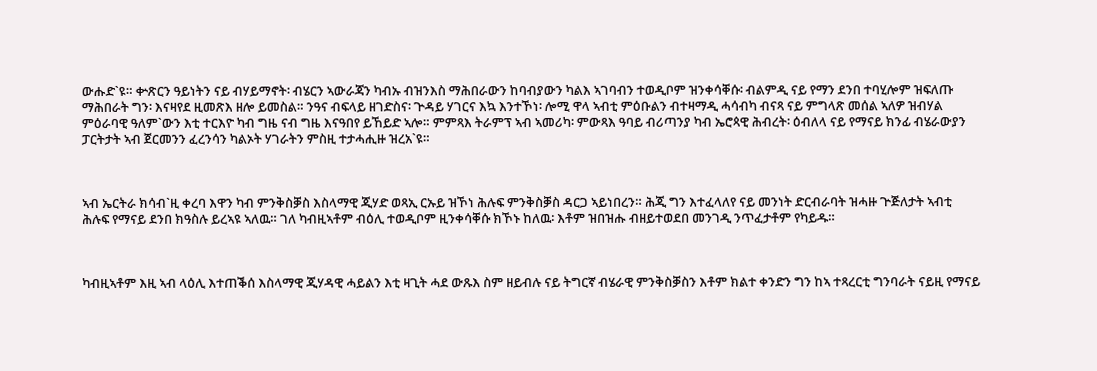ውሑድ`ዩ። ቍጽርን ዓይነትን ናይ ብሃይማኖት፡ ብሄርን ኣውራጃን ካብኡ ብዝንእስ ማሕበራውን ከባብያውን ካልእ ኣገባብን ተወዲቦም ዝንቀሳቐሱ፡ ብልምዲ ናይ የማን ደንበ ተባሂሎም ዝፍለጡ ማሕበራት ግን፡ እናዛየደ ዚመጽእ ዘሎ ይመስል። ንዓና ብፍላይ ዘገድስና፡ ጕዳይ ሃገርና እኳ እንተኾነ፡ ሎሚ ዋላ ኣብቲ ምዕቡልን ብተዛማዲ ሓሳብካ ብናጻ ናይ ምግላጽ መሰል ኣለዎ ዝብሃል ምዕራባዊ ዓለም`ውን እቲ ተርእዮ ካብ ግዜ ናብ ግዜ እናዓበየ ይኸይድ ኣሎ። ምምጻእ ትራምፕ ኣብ ኣመሪካ፡ ምውጻእ ዓባይ ብሪጣንያ ካብ ኤሮጳዊ ሕብረት፡ ዕብለላ ናይ የማናይ ክንፊ ብሄራውያን ፓርትታት ኣብ ጀርመንን ፈረንሳን ካልኦት ሃገራትን ምስዚ ተታሓሒዙ ዝረአ`ዩ።



ኣብ ኤርትራ ክሳብ`ዚ ቀረባ እዋን ካብ ምንቅስቓስ እስላማዊ ጂሃድ ወጻኢ ርኡይ ዝኾነ ሕሉፍ ምንቅስቓስ ዳርጋ ኣይነበረን። ሕጂ ግን እተፈላለየ ናይ መንነት ድርብራባት ዝሓዙ ጕጅለታት ኣብቲ ሕሉፍ የማናይ ደንበ ክዓስሉ ይረኣዩ ኣለዉ። ገለ ካብዚኣቶም ብዕሊ ተወዲቦም ዚንቀሳቐሱ ክኾኑ ከለዉ፡ እቶም ዝበዝሑ ብዘይተወደበ መንገዲ ንጥፈታቶም የካይዱ።



ካብዚኣቶም እዚ ኣብ ላዕሊ እተጠቕሰ እስላማዊ ጂሃዳዊ ሓይልን እቲ ዛጊት ሓደ ውጹእ ስም ዘይብሉ ናይ ትግርኛ ብሄራዊ ምንቅስቓስን እቶም ክልተ ቀንድን ግን ከኣ ተጻረርቲ ግንባራት ናይዚ የማናይ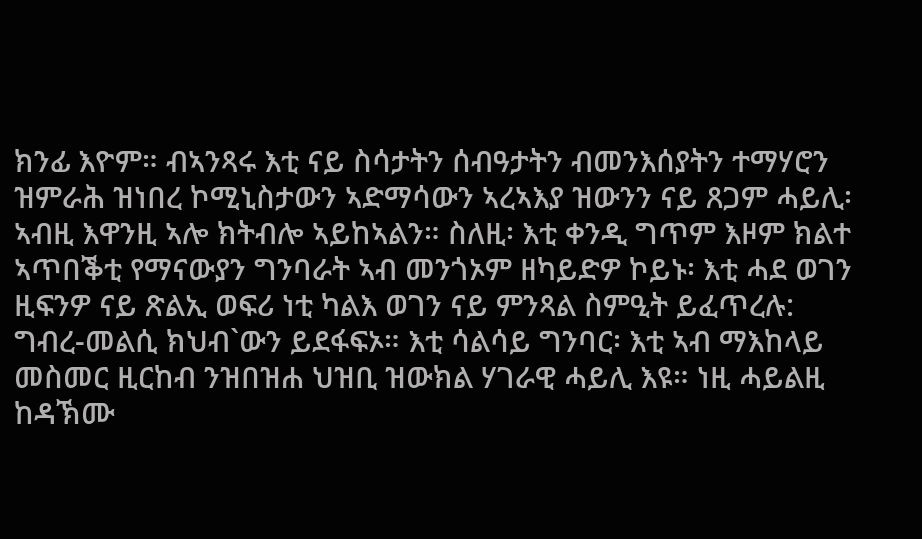ክንፊ እዮም። ብኣንጻሩ እቲ ናይ ስሳታትን ሰብዓታትን ብመንእሰያትን ተማሃሮን ዝምራሕ ዝነበረ ኮሚኒስታውን ኣድማሳውን ኣረኣእያ ዝውንን ናይ ጸጋም ሓይሊ፡ ኣብዚ እዋንዚ ኣሎ ክትብሎ ኣይከኣልን። ስለዚ፡ እቲ ቀንዲ ግጥም እዞም ክልተ ኣጥበቕቲ የማናውያን ግንባራት ኣብ መንጎኦም ዘካይድዎ ኮይኑ፡ እቲ ሓደ ወገን ዚፍንዎ ናይ ጽልኢ ወፍሪ ነቲ ካልእ ወገን ናይ ምንጻል ስምዒት ይፈጥረሉ: ግብረ-መልሲ ክህብ`ውን ይደፋፍኦ። እቲ ሳልሳይ ግንባር፡ እቲ ኣብ ማእከላይ መስመር ዚርከብ ንዝበዝሐ ህዝቢ ዝውክል ሃገራዊ ሓይሊ እዩ። ነዚ ሓይልዚ ከዳኽሙ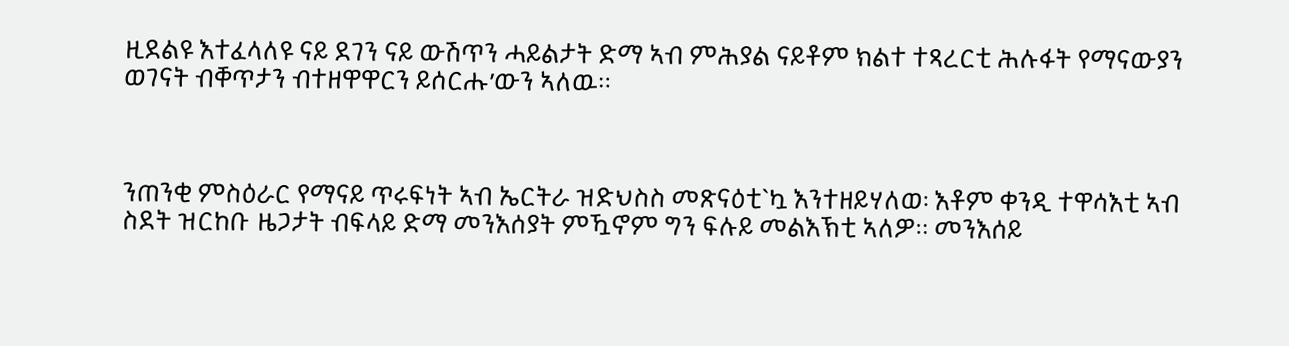ዚደልዩ እተፈላለዩ ናይ ደገን ናይ ውሽጥን ሓይልታት ድማ ኣብ ምሕያል ናይቶም ክልተ ተጻረርቲ ሕሉፋት የማናውያን ወገናት ብቐጥታን ብተዘዋዋርን ይሰርሑ’ውን ኣለዉ።



ንጠንቂ ምስዕራር የማናይ ጥሩፍነት ኣብ ኤርትራ ዝድህስስ መጽናዕቲ`ኳ እንተዘይሃለወ፡ እቶም ቀንዲ ተዋሳእቲ ኣብ ስደት ዝርከቡ ዜጋታት ብፍላይ ድማ መንእሰያት ምዃኖም ግን ፍሉይ መልእኽቲ ኣለዎ። መንእሰይ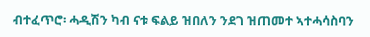ብተፈጥሮ፡ ሓዲሽን ካብ ናቱ ፍልይ ዝበለን ንደገ ዝጠመተ ኣተሓሳስባን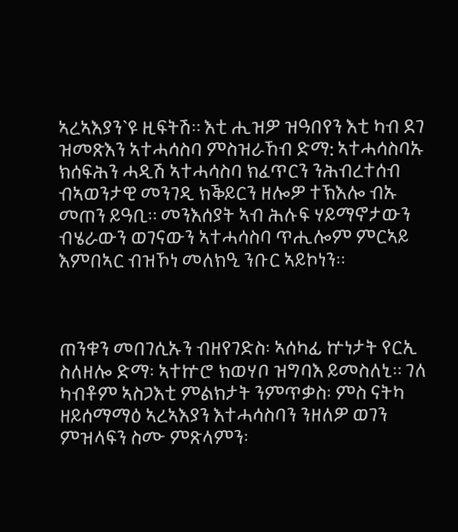ኣረኣእያን`ዩ ዚፍትሽ። እቲ ሒዝዎ ዝዓበየን እቲ ካብ ደገ ዝመጽእን ኣተሓሳስባ ምስዝራኸብ ድማ: ኣተሓሳስባኡ ክሰፍሕን ሓዲሽ ኣተሓሳስባ ክፈጥርን ንሕብረተሰብ ብኣወንታዊ መንገዲ ክቕይርን ዘሎዎ ተኽእሎ ብኡ መጠን ይዓቢ። መንእሰያት ኣብ ሕሉፍ ሃይማኖታውን ብሄራውን ወገናውን ኣተሓሳስባ ጥሒሎም ምርኣይ እምበኣር ብዝኾነ መለክዒ ንቡር ኣይኮነን።



ጠንቁን መበገሲኡን ብዘየገድስ፡ ኣሰካፊ ኵነታት የርኢ ስለዘሎ ድማ፡ ኣተኵሮ ክወሃቦ ዝግባእ ይመስለኒ። ገለ ካብቶም ኣስጋእቲ ምልክታት ንምጥቃስ፡ ምስ ናትካ ዘይሰማማዕ ኣረኣእያን እተሓሳስባን ንዘለዎ ወገን ምዝላፍን ስሙ ምጽላምን፡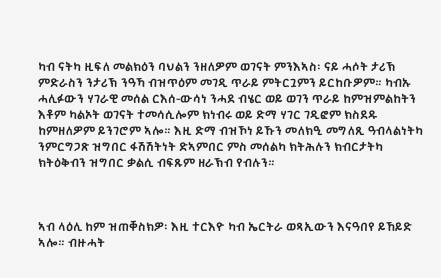ካብ ናትካ ዚፍለ መልክዕን ባህልን ንዘለዎም ወገናት ምንእኣስ፡ ናይ ሓሶት ታሪኽ ምድራስን ንታሪኽ ንዓኻ ብዝጥዕም መገዲ ጥራይ ምትርጓምን ይርከቡዎም። ካብኡ ሓሊፉውን ሃገራዊ መሰል ርእሰ-ውሳነ ንሓደ ብሄር ወይ ወገን ጥራይ ከምዝምልከትን እቶም ካልኦት ወገናት ተመሳሲሎም ክነብሩ ወይ ድማ ሃገር ገዲፎም ክስደዱ ከምዘለዎም ይንገሮም ኣሎ። እዚ ድማ ብዝኾነ ይኹን መለክዒ መግለጺ ዓብላልነትካ ንምርግጋጽ ዝግበር ፋሽሽትነት ድኣምበር ምስ መሰልካ ክትሕሉን ክብርታትካ ክትዕቅብን ዝግበር ቃልሲ ብፍጹም ዘራኽብ የብሉን።



ኣብ ላዕሊ ከም ዝጠቐስክዎ፡ እዚ ተርእዮ ካብ ኤርትራ ወጻኢውን እናዓበየ ይኸይድ ኣሎ። ብዙሓት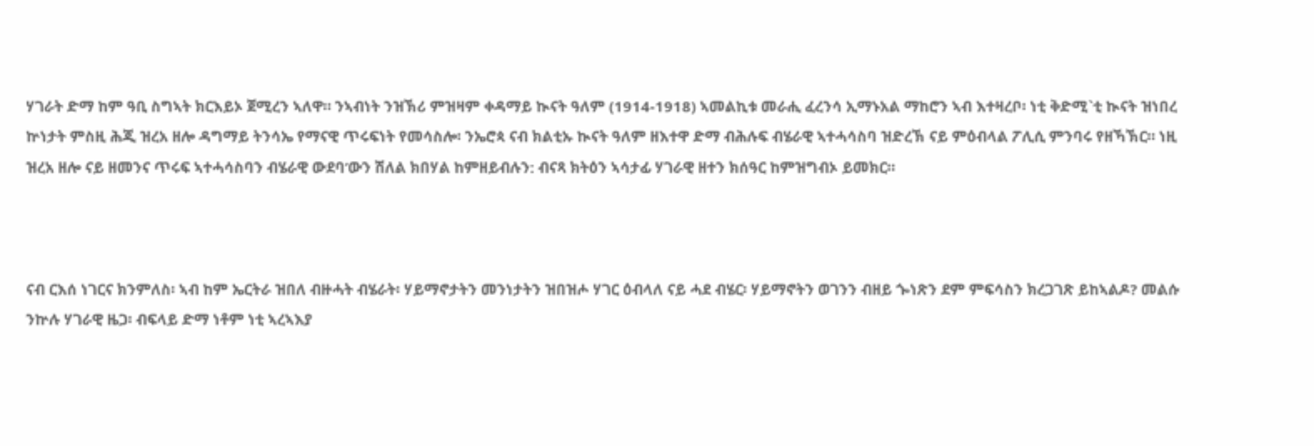ሃገራት ድማ ከም ዓቢ ስግኣት ክርእይኦ ጀሚረን ኣለዋ። ንኣብነት ንዝኽሪ ምዝዛም ቀዳማይ ኲናት ዓለም (1914-1918) ኣመልኪቱ መራሒ ፈረንሳ ኢማኑአል ማከሮን ኣብ እተዛረቦ፡ ነቲ ቅድሚ`ቲ ኲናት ዝነበረ ኵነታት ምስዚ ሕጂ ዝረአ ዘሎ ዳግማይ ትንሳኤ የማናዊ ጥሩፍነት የመሳስሎ፡ ንኤሮጳ ናብ ክልቲኡ ኲናት ዓለም ዘእተዋ ድማ ብሕሉፍ ብሄራዊ ኣተሓሳስባ ዝድረኽ ናይ ምዕብላል ፖሊሲ ምንባሩ የዘኻኽር። ነዚ ዝረአ ዘሎ ናይ ዘመንና ጥሩፍ ኣተሓሳስባን ብሄራዊ ውደባ’ውን ሽለል ክበሃል ከምዘይብሉን: ብናጻ ክትዕን ኣሳታፊ ሃገራዊ ዘተን ክሰዓር ከምዝግብኦ ይመክር።



ናብ ርእሰ ነገርና ክንምለስ፡ ኣብ ከም ኤርትራ ዝበለ ብዙሓት ብሄራት፡ ሃይማኖታትን መንነታትን ዝበዝሖ ሃገር ዕብላለ ናይ ሓደ ብሄር፡ ሃይማኖትን ወገንን ብዘይ ጐነጽን ደም ምፍሳስን ክረጋገጽ ይከኣልዶ? መልሱ ንኵሉ ሃገራዊ ዜጋ፡ ብፍላይ ድማ ነቶም ነቲ ኣረኣእያ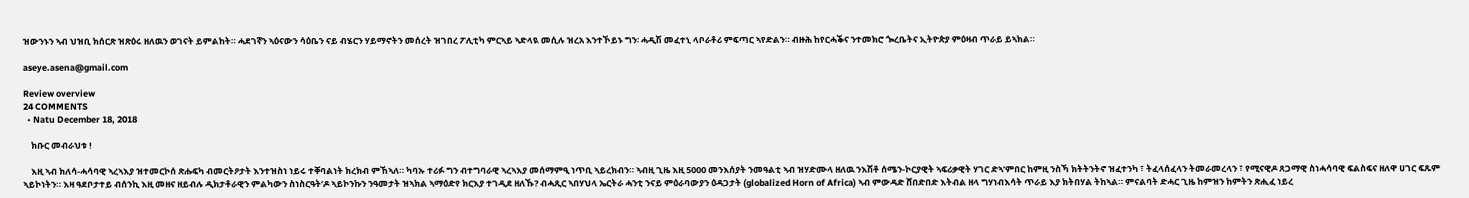ዝውንኑን ኣብ ህዝቢ ክሰርጽ ዝጽዕሩ ዘለዉን ወገናት ይምልከት። ሓደገኛን ኣዕናውን ሳዕቤን ናይ ብሄርን ሃይማኖትን መሰረት ዝገበረ ፖሊቲካ ምርኣይ ኣድላዪ መሲሉ ዝረአ እንተኾይኑ ግን፡ ሓዲሽ መፈተኒ ላቦራቶሪ ምፍጣር ኣየድልን። ብዙሕ ከየርሓቕና ንተመክሮ ጐረቤትና ኢትዮጵያ ምዕዛብ ጥራይ ይኣክል።

aseye.asena@gmail.com

Review overview
24 COMMENTS
  • Natu December 18, 2018

    ክቡር መብራህቱ !

    እዚ ኣብ ክለሳ-ሓሳባዊ ኣረኣእያ ዝተመርኮሰ ጽሑፍካ ብመርትዖታት እንተዝስነ ነይሩ ተቐባልነት ክረክብ ምኸኣለ። ካባኡ ተሪፉ ግን ብተግባራዊ ኣረኣእያ መሰማምዒ ነጥቢ ኣይረክብን። ኣብዚ ጊዜ እዚ 5000 መንእሰያት ንመዓልቲ ኣብ ዝሃድሙላ ዘለዉ ንእሽቶ ሰሜን-ኮርያዊት ኣፍሪቃዊት ሃገር ድኣ’ምበር ከምዚ ንስኻ ክትትንትኖ ዝፈተንካ ፣ ትፈላሰፈላን ትመራመረላን ፣ የሚናዊዶ ጸጋማዊ ስነሓሳባዊ ፍልስፍና ዘለዋ ሀገር ፍጹም ኣይኮነትን። እዛ ዓደቦታተይ ብሰንኪ እዚ መዘና ዘይብሉ ዲክታቶራዊን ምልካውን ስነስርዓት’ዶ ኣይኮንኩን ንዓመታት ዝኣክል ኣማዕድየ ክርእያ ተገዲደ ዘለኹ? ብሓጺር ኣበሃህላ ኤርትራ ሓንቲ ንናይ ምዕራባውያን ዕዳጋታት (globalized Horn of Africa) ኣብ ምውዳድ ሸበድበድ እትብል ዘላ ግሃነብእሳት ጥራይ እያ ክትበሃል ትከኣል። ምናልባት ድሓር ጊዜ ከምዝን ከምትን ጽሒፈ ነይረ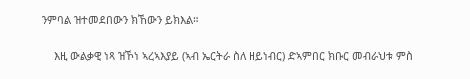ንምባል ዝተመደበውን ክኸውን ይክእል።

    እዚ ውልቃዊ ነጻ ዝኾነ ኣረኣእያይ (ኣብ ኤርትራ ስለ ዘይነብር) ድኣምበር ክቡር መብራህቱ ምስ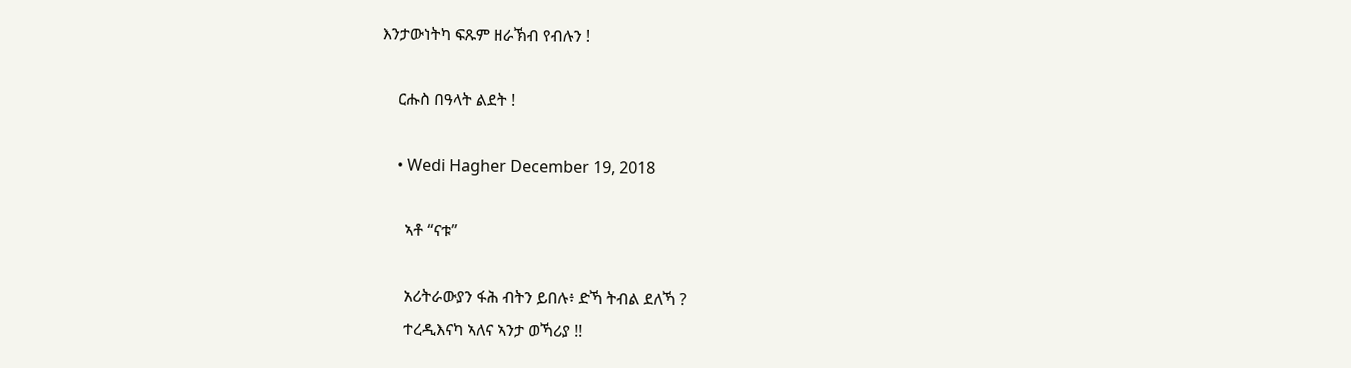እንታውነትካ ፍጹም ዘራኽብ የብሉን !

    ርሑስ በዓላት ልደት !

    • Wedi Hagher December 19, 2018

      ኣቶ “ናቱ”

      አሪትራውያን ፋሕ ብትን ይበሉ፥ ድኻ ትብል ደለኻ ?
      ተረዲእናካ ኣለና ኣንታ ወኻሪያ !!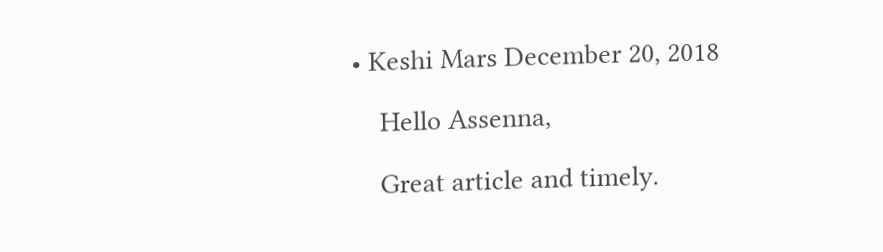• Keshi Mars December 20, 2018

    Hello Assenna,

    Great article and timely.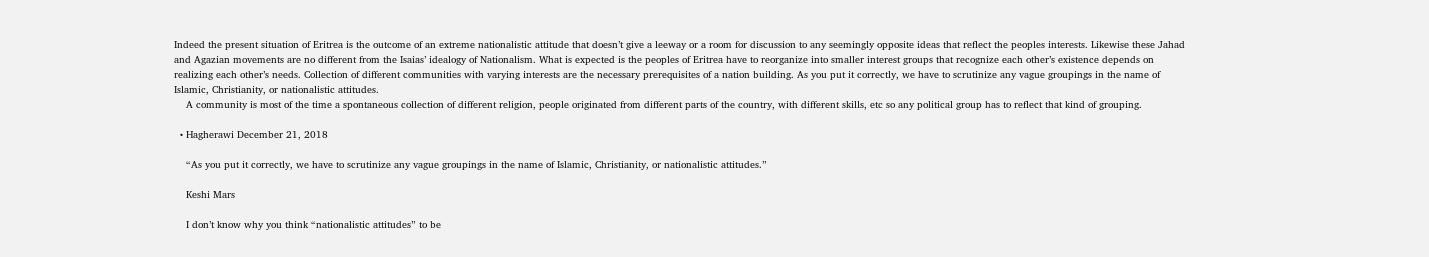Indeed the present situation of Eritrea is the outcome of an extreme nationalistic attitude that doesn’t give a leeway or a room for discussion to any seemingly opposite ideas that reflect the peoples interests. Likewise these Jahad and Agazian movements are no different from the Isaias’ idealogy of Nationalism. What is expected is the peoples of Eritrea have to reorganize into smaller interest groups that recognize each other’s existence depends on realizing each other’s needs. Collection of different communities with varying interests are the necessary prerequisites of a nation building. As you put it correctly, we have to scrutinize any vague groupings in the name of Islamic, Christianity, or nationalistic attitudes.
    A community is most of the time a spontaneous collection of different religion, people originated from different parts of the country, with different skills, etc so any political group has to reflect that kind of grouping.

  • Hagherawi December 21, 2018

    “As you put it correctly, we have to scrutinize any vague groupings in the name of Islamic, Christianity, or nationalistic attitudes.”

    Keshi Mars

    I don’t know why you think “nationalistic attitudes” to be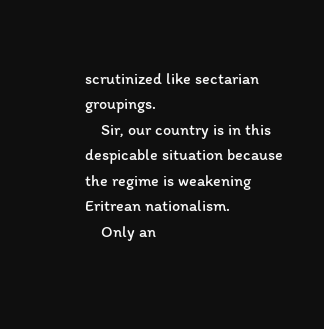scrutinized like sectarian groupings.
    Sir, our country is in this despicable situation because the regime is weakening Eritrean nationalism.
    Only an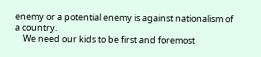enemy or a potential enemy is against nationalism of a country.
    We need our kids to be first and foremost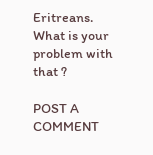Eritreans. What is your problem with that ?

POST A COMMENT